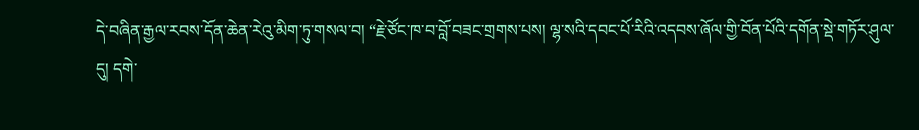དེ་བཞིན་རྒྱལ་རབས་དོན་ཆེན་རེའུ་མིག་ཏུ་གསལ་བ། “རྗེ་ཙོང་ཁ་བ་བློ་བཟང་གྲགས་པས། ལྷ་སའི་དབང་པོ་རིའི་འདབས་ཞོལ་གྱི་བོན་པོའི་དགོན་སྡེ་གཏོར་ཤུལ་དུ། དགེ་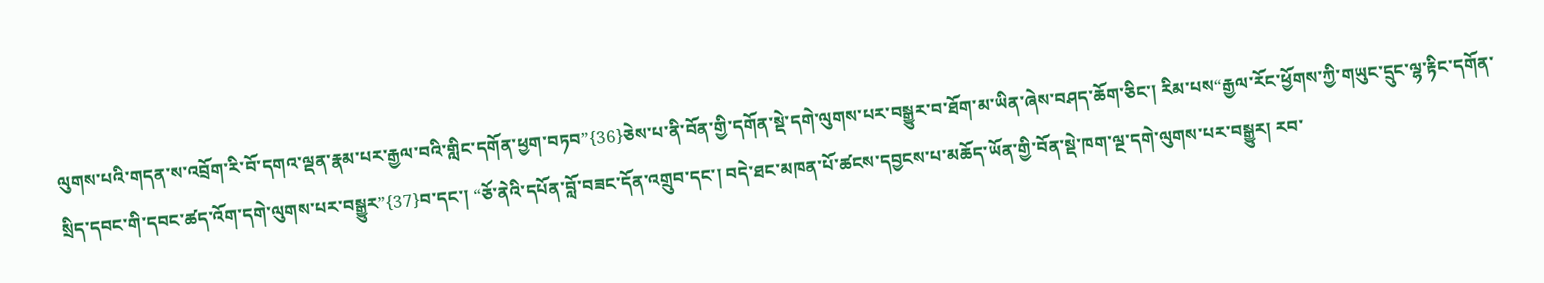ལུགས་པའི་གདན་ས་འབྲོག་རི་བོ་དགའ་ལྡན་རྣམ་པར་རྒྱལ་བའི་གླིང་དགོན་ཕྱག་བཏབ”{36}ཅེས་པ་ནི་བོན་གྱི་དགོན་སྡེ་དགེ་ལུགས་པར་བསྒྱུར་བ་ཐོག་མ་ཡིན་ཞེས་བཤད་ཆོག་ཅིང་། རིམ་པས“རྒྱལ་རོང་ཕྱོགས་ཀྱི་གཡུང་དྲུང་ལྷ་རྟིང་དགོན་སྲིད་དབང་གི་དབང་ཚད་འོག་དགེ་ལུགས་པར་བསྒྱུར”{37}བ་དང་། “ཅོ་ནེའི་དཔོན་བློ་བཟང་དོན་འགྲུབ་དང་། བདེ་ཐང་མཁན་པོ་ཚངས་དབྱངས་པ་མཆོད་ཡོན་གྱི་བོན་སྡེ་ཁག་ལྔ་དགེ་ལུགས་པར་བསྒྱུར། རབ་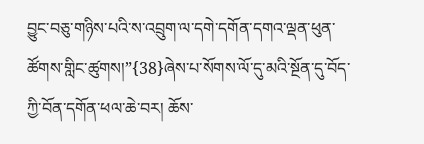བྱུང་བཅུ་གཉིས་པའི་ས་འབྲུག་ལ་དགེ་དགོན་དགའ་ལྡན་ཕུན་ཚོགས་གླིང་ཚུགས།”{38}ཞེས་པ་སོགས་ལོ་དུ་མའི་སྔོན་དུ་བོད་ཀྱི་བོན་དགོན་ཕལ་ཆེ་བར། ཆོས་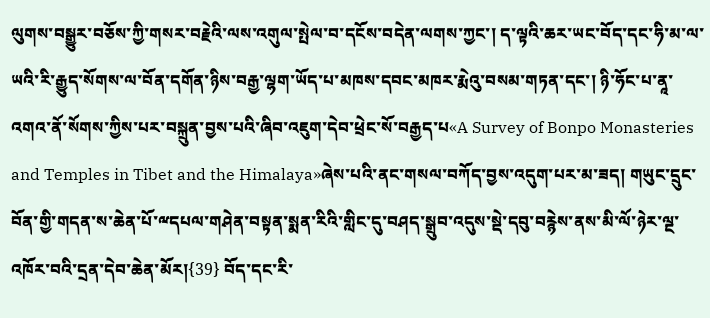ལུགས་བསྒྱུར་བཅོས་ཀྱི་གསར་བརྗེའི་ལས་འགུལ་སྤེལ་བ་དངོས་བདེན་ལགས་ཀྱང་། ད་ལྟའི་ཆར་ཡང་བོད་དང་ཧི་མ་ལ་ཡའི་རི་རྒྱུད་སོགས་ལ་བོན་དགོན་ཉིས་བརྒྱ་ལྷག་ཡོད་པ་མཁས་དབང་མཁར་རྨེའུ་བསམ་གཏན་དང་། ཉི་ཧོང་པ་ནཱ་འགའ་ནོ་སོགས་ཀྱིས་པར་བསྐྲུན་བྱས་པའི་ཞིབ་འཇུག་དེབ་ཕྲེང་སོ་བརྒྱད་པ«A Survey of Bonpo Monasteries and Temples in Tibet and the Himalaya»ཞེས་པའི་ནང་གསལ་བཀོད་བྱས་འདུག་པར་མ་ཟད། གཡུང་དྲུང་བོན་གྱི་གདན་ས་ཆེན་པོ་ྋདཔལ་གཤེན་བསྟན་སྨན་རིའི་གླིང་དུ་བཤད་སྒྲུབ་འདུས་སྡེ་དབུ་བརྙེས་ནས་མི་ལོ་ཉེར་ལྔ་འཁོར་བའི་དྲན་དེབ་ཆེན་མོར།{39} བོད་དང་རི་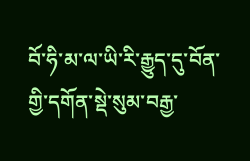བོ་ཧི་མ་ལ་ཡི་རི་རྒྱུད་དུ་བོན་གྱི་དགོན་སྡེ་སུམ་བརྒྱ་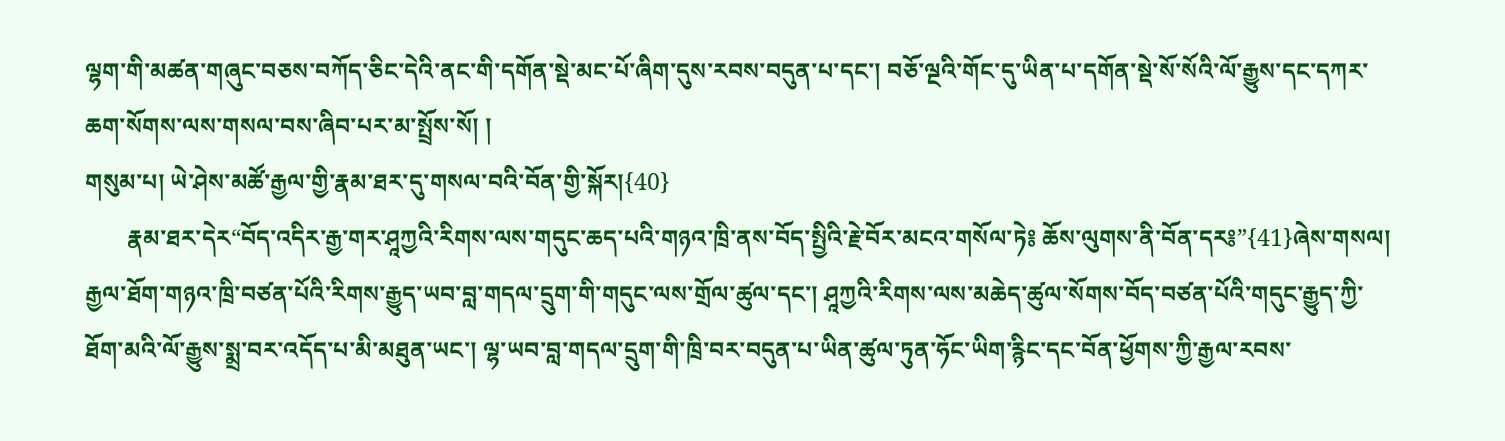ལྷག་གི་མཚན་གཞུང་བཅས་བཀོད་ཅིང་དེའི་ནང་གི་དགོན་སྡེ་མང་པོ་ཞིག་དུས་རབས་བདུན་པ་དང་། བཅོ་ལྔའི་གོང་དུ་ཡིན་པ་དགོན་སྡེ་སོ་སོའི་ལོ་རྒྱུས་དང་དཀར་ཆག་སོགས་ལས་གསལ་བས་ཞིབ་པར་མ་སྤྲོས་སོ། །
གསུམ་པ། ཡེ་ཤེས་མཚོ་རྒྱལ་གྱི་རྣམ་ཐར་དུ་གསལ་བའི་བོན་གྱི་སྐོར།{40}
       རྣམ་ཐར་དེར“བོད་འདིར་རྒྱ་གར་ཤཱཀྱའི་རིགས་ལས་གདུང་ཆད་པའི་གཉའ་ཁྲི་ནས་བོད་སྤྱིའི་རྗེ་བོར་མངའ་གསོལ་ཏེ༔ ཆོས་ལུགས་ནི་བོན་དར༔”{41}ཞེས་གསལ། རྒྱལ་ཐོག་གཉའ་ཁྲི་བཙན་པོའི་རིགས་རྒྱུད་ཡབ་བླ་གདལ་དྲུག་གི་གདུང་ལས་གྲོལ་ཚུལ་དང་། ཤཱཀྱའི་རིགས་ལས་མཆེད་ཚུལ་སོགས་བོད་བཙན་པོའི་གདུང་རྒྱུད་ཀྱི་ཐོག་མའི་ལོ་རྒྱུས་སྨྲ་བར་འདོད་པ་མི་མཐུན་ཡང་། ལྷ་ཡབ་བླ་གདལ་དྲུག་གི་ཁྲི་བར་བདུན་པ་ཡིན་ཚུལ་ཏུན་ཧོང་ཡིག་རྙིང་དང་བོན་ཕྱོགས་ཀྱི་རྒྱལ་རབས་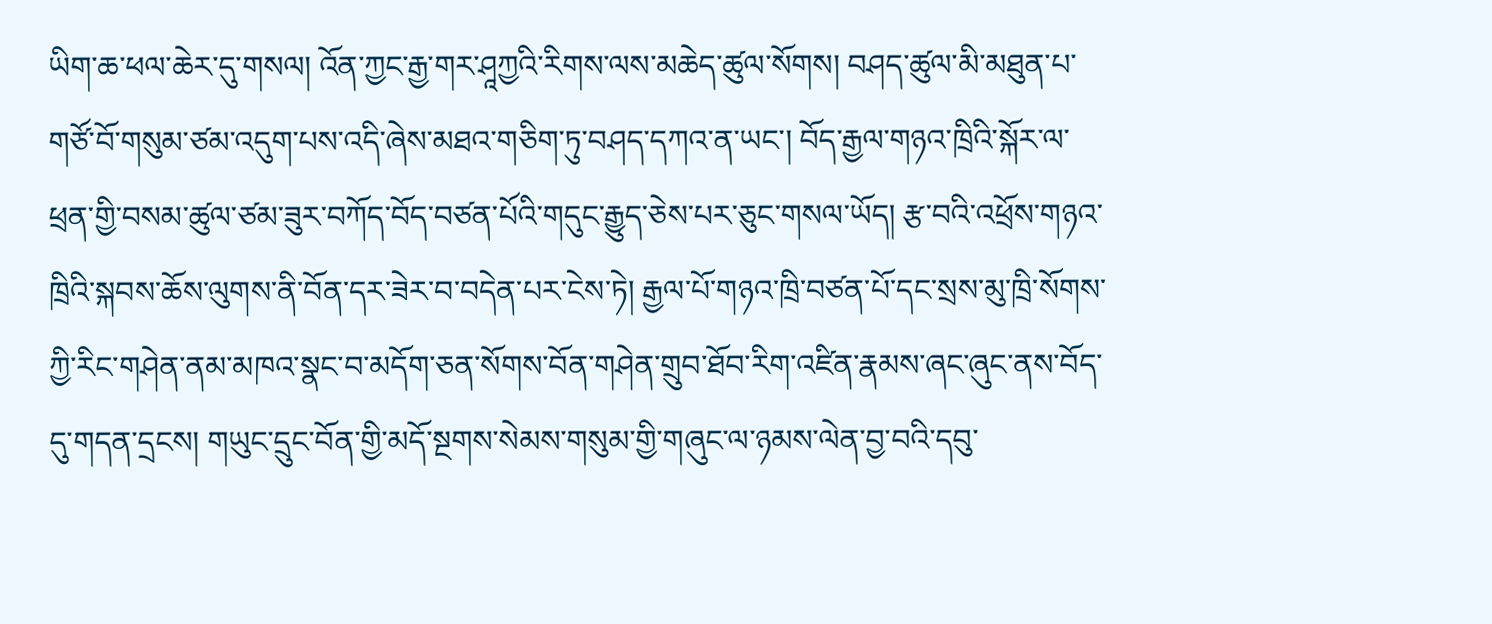ཡིག་ཆ་ཕལ་ཆེར་དུ་གསལ། འོན་ཀྱང་རྒྱ་གར་ཤཱཀྱའི་རིགས་ལས་མཆེད་ཚུལ་སོགས། བཤད་ཚུལ་མི་མཐུན་པ་གཙོ་བོ་གསུམ་ཙམ་འདུག་པས་འདི་ཞེས་མཐའ་གཅིག་ཏུ་བཤད་དཀའ་ན་ཡང་། བོད་རྒྱལ་གཉའ་ཁྲིའི་སྐོར་ལ་ཕྲན་གྱི་བསམ་ཚུལ་ཙམ་ཟུར་བཀོད་བོད་བཙན་པོའི་གདུང་རྒྱུད་ཅེས་པར་ཅུང་གསལ་ཡོད། རྩ་བའི་འཕྲོས་གཉའ་ཁྲིའི་སྐབས་ཆོས་ལུགས་ནི་བོན་དར་ཟེར་བ་བདེན་པར་ངེས་ཏེ། རྒྱལ་པོ་གཉའ་ཁྲི་བཙན་པོ་དང་སྲས་མུ་ཁྲི་སོགས་ཀྱི་རིང་གཤེན་ནམ་མཁའ་སྣང་བ་མདོག་ཅན་སོགས་བོན་གཤེན་གྲུབ་ཐོབ་རིག་འཛིན་རྣམས་ཞང་ཞུང་ནས་བོད་དུ་གདན་དྲངས། གཡུང་དྲུང་བོན་གྱི་མདོ་སྔགས་སེམས་གསུམ་གྱི་གཞུང་ལ་ཉམས་ལེན་བྱ་བའི་དབུ་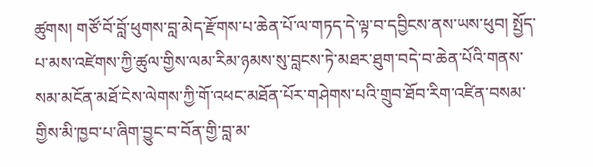ཚུགས། གཙོ་བོ་བློ་ཕུགས་བླ་མེད་རྫོགས་པ་ཆེན་པོ་ལ་གཏད་དེ་ལྟ་བ་དབྱིངས་ནས་ཡས་ཕུབ། སྤྱོད་པ་མས་འཛེགས་ཀྱི་ཚུལ་གྱིས་ལམ་རིམ་ཉམས་སུ་བླངས་ཏེ་མཐར་ཐུག་བདེ་བ་ཆེན་པོའི་གནས་སམ་མངོན་མཐོ་ངེས་ལེགས་ཀྱི་གོ་འཕང་མཐོན་པོར་གཤེགས་པའི་གྲུབ་ཐོབ་རིག་འཛིན་བསམ་གྱིས་མི་ཁྱབ་པ་ཞིག་བྱུང་བ་བོན་གྱི་བླ་མ་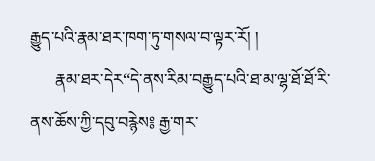རྒྱུད་པའི་རྣམ་ཐར་ཁག་ཏུ་གསལ་བ་ལྟར་རོ། །
      རྣམ་ཐར་དེར“དེ་ནས་རིམ་བརྒྱུད་པའི་ཐ་མ་ལྷ་ཐོ་ཐོ་རི་ནས་ཆོས་ཀྱི་དབུ་བརྙེས༔ རྒྱ་གར་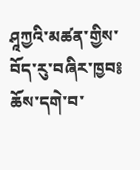ཤཱཀྱའི་མཚན་གྱིས་བོད་རུ་བཞིར་ཁྱབ༔ ཆོས་དགེ་བ་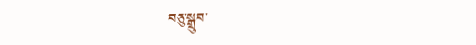བཅུ་སྒྲུབ་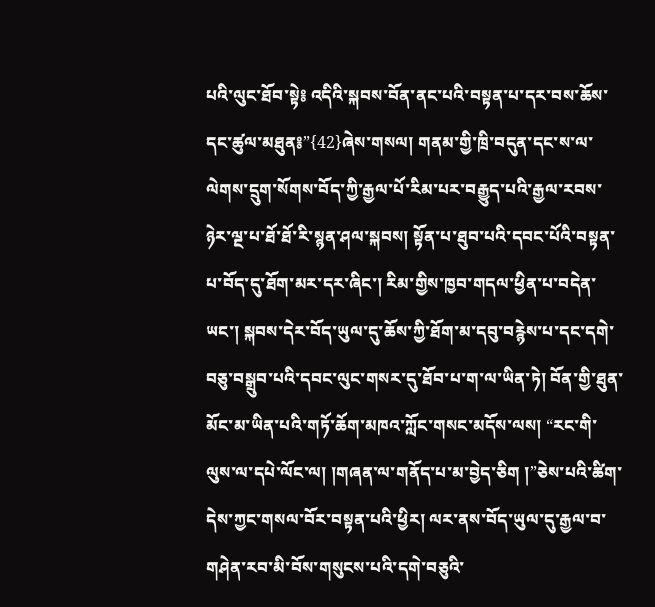པའི་ལུང་ཐོབ་སྟེ༔ འདིའི་སྐབས་བོན་ནང་པའི་བསྟན་པ་དར་བས་ཆོས་དང་ཚུལ་མཐུན༔”{42}ཞེས་གསལ། གནམ་གྱི་ཁྲི་བདུན་དང་ས་ལ་ལེགས་དྲུག་སོགས་བོད་ཀྱི་རྒྱལ་པོ་རིམ་པར་བརྒྱུད་པའི་རྒྱལ་རབས་ཉེར་ལྔ་པ་ཐོ་ཐོ་རི་སྙན་ཤལ་སྐབས། སྟོན་པ་ཐུབ་པའི་དབང་པོའི་བསྟན་པ་བོད་དུ་ཐོག་མར་དར་ཞིང་། རིམ་གྱིས་ཁྱབ་གདལ་ཕྱིན་པ་བདེན་ཡང་། སྐབས་དེར་བོད་ཡུལ་དུ་ཆོས་ཀྱི་ཐོག་མ་དབུ་བརྙེས་པ་དང་དགེ་བཅུ་བསྒྲུབ་པའི་དབང་ལུང་གསར་དུ་ཐོབ་པ་ག་ལ་ཡིན་ཏེ། བོན་གྱི་ཐུན་མོང་མ་ཡིན་པའི་གཏོ་ཆོག་མཁའ་ཀློང་གསང་མདོས་ལས། “རང་གི་ལུས་ལ་དཔེ་ལོང་ལ། །གཞན་ལ་གནོད་པ་མ་བྱེད་ཅིག །”ཅེས་པའི་ཚིག་དེས་ཀྱང་གསལ་བོར་བསྟན་པའི་ཕྱིར། ལར་ནས་བོད་ཡུལ་དུ་རྒྱལ་བ་གཤེན་རབ་མི་བོས་གསུངས་པའི་དགེ་བཅུའི་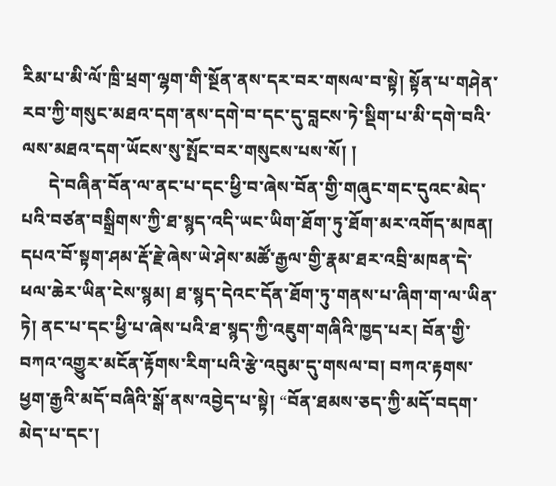རིམ་པ་མི་ལོ་ཁྲི་ཕྲག་ལྷག་གི་སྔོན་ནས་དར་བར་གསལ་བ་སྟེ། སྟོན་པ་གཤེན་རབ་ཀྱི་གསུང་མཐའ་དག་ནས་དགེ་བ་དང་དུ་བླངས་ཏེ་སྡིག་པ་མི་དགེ་བའི་ལས་མཐའ་དག་ཡོངས་སུ་སྤོང་བར་གསུངས་པས་སོ། །
      དེ་བཞིན་བོན་ལ་ནང་པ་དང་ཕྱི་བ་ཞེས་བོན་གྱི་གཞུང་གང་དུའང་མེད་པའི་བཙན་བསྒྲིགས་ཀྱི་ཐ་སྙད་འདི་ཡང་ཡིག་ཐོག་ཏུ་ཐོག་མར་འགོད་མཁན། དཔའ་བོ་སྟག་ཤམ་རྡོ་རྗེ་ཞེས་ཡེ་ཤེས་མཚོ་རྒྱལ་གྱི་རྣམ་ཐར་འབྲི་མཁན་དེ་ཕལ་ཆེར་ཡིན་ངེས་སྙམ། ཐ་སྙད་དེའང་དོན་ཐོག་ཏུ་གནས་པ་ཞིག་ག་ལ་ཡིན་ཏེ། ནང་པ་དང་ཕྱི་པ་ཞེས་པའི་ཐ་སྙད་ཀྱི་འཇུག་གཞིའི་ཁྱད་པར། བོན་གྱི་བཀའ་འགྱུར་མངོན་རྟོགས་རིག་པའི་རྩེ་འབུམ་དུ་གསལ་བ། བཀའ་རྟགས་ཕྱག་རྒྱའི་མདོ་བཞིའི་སྒོ་ནས་འབྱེད་པ་སྟེ། “བོན་ཐམས་ཅད་ཀྱི་མདོ་བདག་མེད་པ་དང་།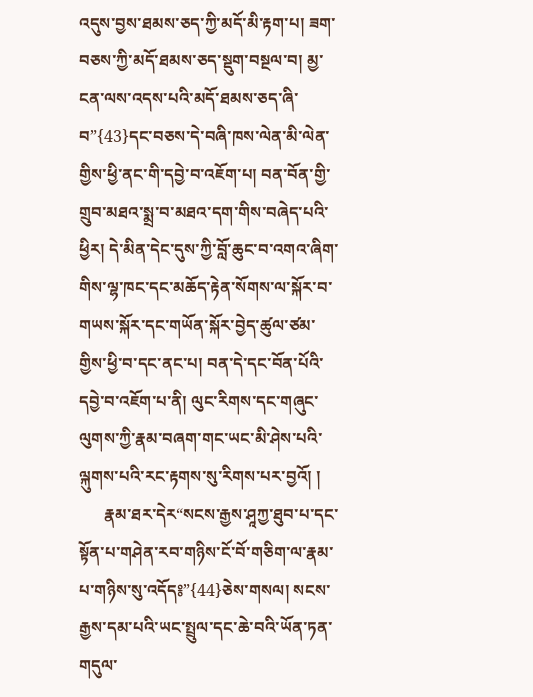འདུས་བྱས་ཐམས་ཅད་ཀྱི་མདོ་མི་རྟག་པ། ཟག་བཅས་ཀྱི་མདོ་ཐམས་ཅད་སྡུག་བསྔལ་བ། མྱ་ངན་ལས་འདས་པའི་མདོ་ཐམས་ཅད་ཞི་བ”{43}དང་བཅས་དེ་བཞི་ཁས་ལེན་མི་ལེན་གྱིས་ཕྱི་ནང་གི་དབྱེ་བ་འཇོག་པ། བན་བོན་གྱི་གྲུབ་མཐའ་སྨྲ་བ་མཐའ་དག་གིས་བཞེད་པའི་ཕྱིར། དེ་མིན་དེང་དུས་ཀྱི་བློ་ཆུང་བ་འགའ་ཞིག་གིས་ལྷ་ཁང་དང་མཆོད་རྟེན་སོགས་ལ་སྐོར་བ་གཡས་སྐོར་དང་གཡོན་སྐོར་བྱེད་ཚུལ་ཙམ་གྱིས་ཕྱི་བ་དང་ནང་པ། བན་དེ་དང་བོན་པོའི་དབྱེ་བ་འཇོག་པ་ནི། ལུང་རིགས་དང་གཞུང་ལུགས་ཀྱི་རྣམ་བཞག་གང་ཡང་མི་ཤེས་པའི་ལྐུགས་པའི་རང་རྟགས་སུ་རིགས་པར་བྱའོ། །
      རྣམ་ཐར་དེར“སངས་རྒྱས་ཤཱཀྱ་ཐུབ་པ་དང་སྟོན་པ་གཤེན་རབ་གཉིས་ངོ་བོ་གཅིག་ལ་རྣམ་པ་གཉིས་སུ་འདོད༔”{44}ཅེས་གསལ། སངས་རྒྱས་དམ་པའི་ཡང་སྤྲུལ་དང་ཆེ་བའི་ཡོན་ཏན་གདུལ་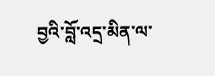བྱའི་བློ་འདྲ་མིན་ལ་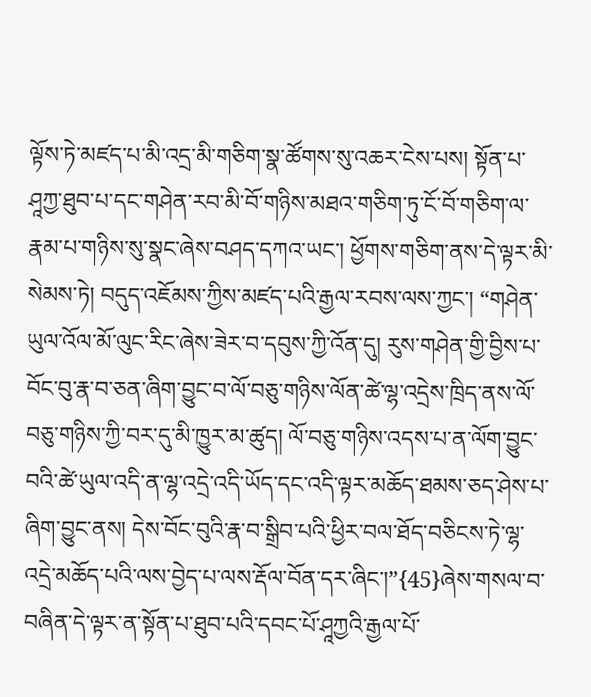ལྟོས་ཏེ་མཛད་པ་མི་འདྲ་མི་གཅིག་སྣ་ཚོགས་སུ་འཆར་ངེས་པས། སྟོན་པ་ཤཱཀྱ་ཐུབ་པ་དང་གཤེན་རབ་མི་བོ་གཉིས་མཐའ་གཅིག་ཏུ་ངོ་བོ་གཅིག་ལ་རྣམ་པ་གཉིས་སུ་སྣང་ཞེས་བཤད་དཀའ་ཡང་། ཕྱོགས་གཅིག་ནས་དེ་ལྟར་མི་སེམས་ཏེ། བདུད་འཇོམས་ཀྱིས་མཛད་པའི་རྒྱལ་རབས་ལས་ཀྱང་། “གཤེན་ཡུལ་འོལ་མོ་ལུང་རིང་ཞེས་ཟེར་བ་དབུས་ཀྱི་འོན་དུ། རུས་གཤེན་གྱི་བྱིས་པ་བོང་བུ་རྣ་བ་ཅན་ཞིག་བྱུང་བ་ལོ་བཅུ་གཉིས་ལོན་ཚེ་ལྷ་འདྲེས་ཁྲིད་ནས་ལོ་བཅུ་གཉིས་ཀྱི་བར་དུ་མི་ཁྱུར་མ་ཚུད། ལོ་བཅུ་གཉིས་འདས་པ་ན་ལོག་བྱུང་བའི་ཚེ་ཡུལ་འདི་ན་ལྷ་འདྲེ་འདི་ཡོད་དང་འདི་ལྟར་མཆོད་ཐམས་ཅད་ཤེས་པ་ཞིག་བྱུང་ནས། དེས་བོང་བུའི་རྣ་བ་སྒྲིབ་པའི་ཕྱིར་བལ་ཐོད་བཅིངས་ཏེ་ལྷ་འདྲེ་མཆོད་པའི་ལས་བྱེད་པ་ལས་རྡོལ་བོན་དར་ཞིང་།”{45}ཞེས་གསལ་བ་བཞིན་དེ་ལྟར་ན་སྟོན་པ་ཐུབ་པའི་དབང་པོ་ཤཱཀྱའི་རྒྱལ་པོ་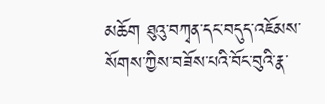མཆོག ཐུའུ་བཀྭན་དང་བདུད་འཇོམས་སོགས་ཀྱིས་བཟོས་པའི་བོང་བུའི་རྣ་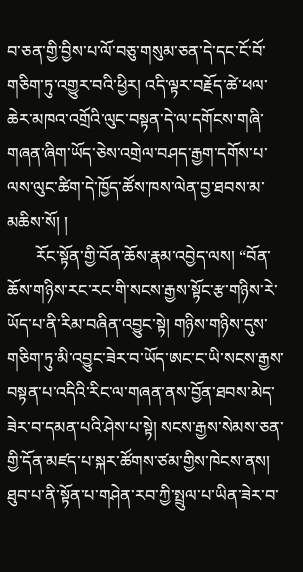བ་ཅན་གྱི་བྱིས་པ་ལོ་བཅུ་གསུམ་ཅན་དེ་དང་ངོ་བོ་གཅིག་ཏུ་འགྱུར་བའི་ཕྱིར། འདི་ལྟར་བརྗོད་ཚེ་ཕལ་ཆེར་མཁའ་འགྲོའི་ལུང་བསྟན་དེ་ལ་དགོངས་གཞི་གཞན་ཞིག་ཡོད་ཅེས་འགྲེལ་བཤད་རྒྱག་དགོས་པ་ལས་ལུང་ཚིག་དེ་ཁྱོད་ཚོས་ཁས་ལེན་བྱ་ཐབས་མ་མཆིས་སོ། །
       རོང་སྟོན་གྱི་བོན་ཆོས་རྣམ་འབྱེད་ལས། “བོན་ཆོས་གཉིས་རང་རང་གི་སངས་རྒྱས་སྟོང་རྩ་གཉིས་རེ་ཡོད་པ་ནི་རིམ་བཞིན་འབྱུང་སྟེ། གཉིས་གཉིས་དུས་གཅིག་ཏུ་མི་འབྱུང་ཟེར་བ་ཡོད་ཨང་ང་ཡི་སངས་རྒྱས་བསྟན་པ་འདིའི་རིང་ལ་གཞན་ནས་བྱོན་ཐབས་མེད་ཟེར་བ་དམན་པའི་ཤེས་པ་སྟེ། སངས་རྒྱས་སེམས་ཅན་གྱི་དོན་མཛད་པ་སྐར་ཚོགས་ཙམ་གྱིས་ཁེངས་ནས། ཐུབ་པ་ནི་སྟོན་པ་གཤེན་རབ་ཀྱི་སྤྲུལ་པ་ཡིན་ཟེར་བ་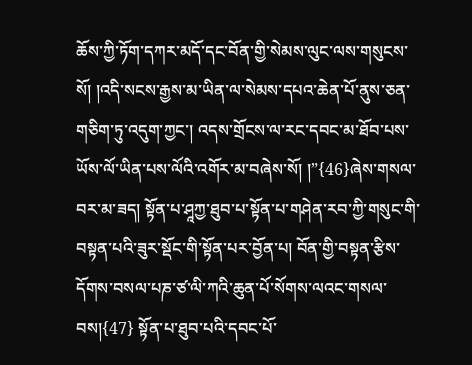ཆོས་ཀྱི་ཏོག་དཀར་མདོ་དང་བོན་གྱི་སེམས་ལུང་ལས་གསུངས་སོ། །འདི་སངས་རྒྱས་མ་ཡིན་ལ་སེམས་དཔའ་ཆེན་པོ་ནུས་ཅན་གཅིག་ཏུ་འདུག་ཀྱང་། འདས་གྲོངས་ལ་རང་དབང་མ་ཐོབ་པས་ཡོས་ལོ་ཡིན་པས་ལོའི་འགོར་མ་བཞེས་སོ། །”{46}ཞེས་གསལ་བར་མ་ཟད། སྟོན་པ་ཤཱཀྱ་ཐུབ་པ་སྟོན་པ་གཤེན་རབ་ཀྱི་གསུང་གི་བསྟན་པའི་ཟུར་སྡོང་གི་སྟོན་པར་བྱོན་པ། བོན་གྱི་བསྟན་རྩིས་དོགས་བསལ་པཎ་ཙ་ལི་ཀའི་ཆུན་པོ་སོགས་ལའང་གསལ་བས།{47} སྟོན་པ་ཐུབ་པའི་དབང་པོ་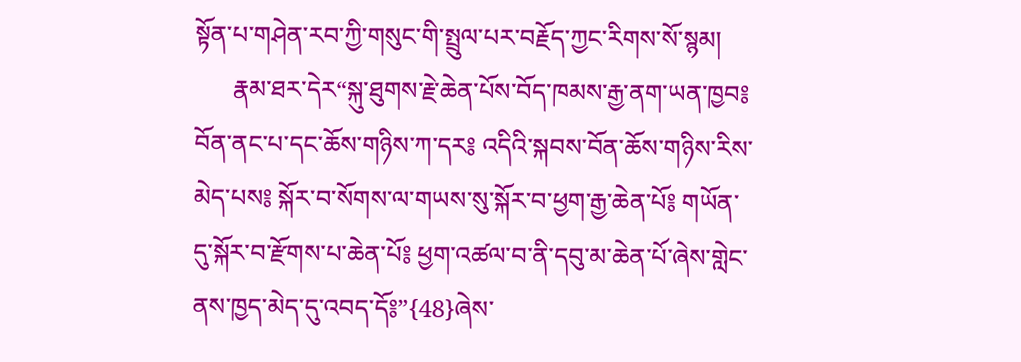སྟོན་པ་གཤེན་རབ་ཀྱི་གསུང་གི་སྤྲུལ་པར་བརྗོད་ཀྱང་རིགས་སོ་སྙམ།
      རྣམ་ཐར་དེར“སྐུ་ཐུགས་རྗེ་ཆེན་པོས་བོད་ཁམས་རྒྱ་ནག་ཡན་ཁྱབ༔ བོན་ནང་པ་དང་ཆོས་གཉིས་ཀ་དར༔ འདིའི་སྐབས་བོན་ཆོས་གཉིས་རིས་མེད་པས༔ སྐོར་བ་སོགས་ལ་གཡས་སུ་སྐོར་བ་ཕྱག་རྒྱ་ཆེན་པོ༔ གཡོན་དུ་སྐོར་བ་རྫོགས་པ་ཆེན་པོ༔ ཕྱག་འཚལ་བ་ནི་དབུ་མ་ཆེན་པོ་ཞེས་གླེང་ནས་ཁྱད་མེད་དུ་འབད་དོ༔”{48}ཞེས་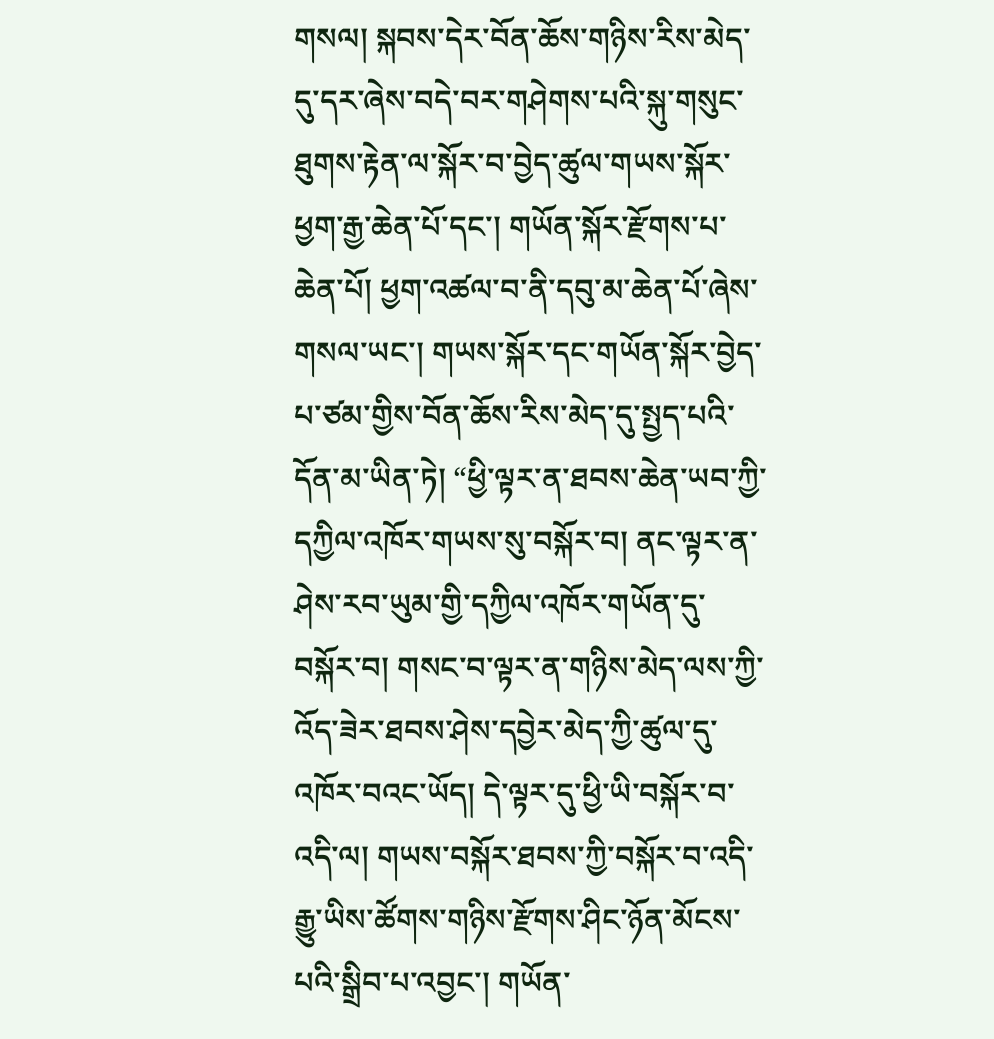གསལ། སྐབས་དེར་བོན་ཆོས་གཉིས་རིས་མེད་དུ་དར་ཞེས་བདེ་བར་གཤེགས་པའི་སྐུ་གསུང་ཐུགས་རྟེན་ལ་སྐོར་བ་བྱེད་ཚུལ་གཡས་སྐོར་ཕྱག་རྒྱ་ཆེན་པོ་དང་། གཡོན་སྐོར་རྫོགས་པ་ཆེན་པོ། ཕྱག་འཚལ་བ་ནི་དབུ་མ་ཆེན་པོ་ཞེས་གསལ་ཡང་། གཡས་སྐོར་དང་གཡོན་སྐོར་བྱེད་པ་ཙམ་གྱིས་བོན་ཆོས་རིས་མེད་དུ་སྤྱད་པའི་དོན་མ་ཡིན་ཏེ། “ཕྱི་ལྟར་ན་ཐབས་ཆེན་ཡབ་ཀྱི་དཀྱིལ་འཁོར་གཡས་སུ་བསྐོར་བ། ནང་ལྟར་ན་ཤེས་རབ་ཡུམ་གྱི་དཀྱིལ་འཁོར་གཡོན་དུ་བསྐོར་བ། གསང་བ་ལྟར་ན་གཉིས་མེད་ལས་ཀྱི་འོད་ཟེར་ཐབས་ཤེས་དབྱེར་མེད་ཀྱི་ཚུལ་དུ་འཁོར་བའང་ཡོད། དེ་ལྟར་དུ་ཕྱི་ཡི་བསྐོར་བ་འདི་ལ། གཡས་བསྐོར་ཐབས་ཀྱི་བསྐོར་བ་འདི་རྒྱུ་ཡིས་ཚོགས་གཉིས་རྫོགས་ཤིང་ཉོན་མོངས་པའི་སྒྲིབ་པ་འབྱང་། གཡོན་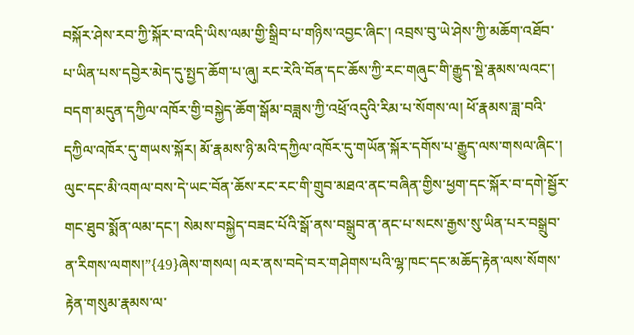བསྐོར་ཤེས་རབ་ཀྱི་སྐོར་བ་འདི་ཡིས་ལམ་གྱི་སྒྲིབ་པ་གཉིས་འབྱང་ཞིང་། འབྲས་བུ་ཡེ་ཤེས་ཀྱི་མཆོག་འཐོབ་པ་ཡིན་པས་དབྱེར་མེད་དུ་སྤྱད་ཆོག་པ་ཞུ། རང་རེའི་བོན་དང་ཆོས་ཀྱི་རང་གཞུང་གི་རྒྱུད་སྡེ་རྣམས་ལའང་། བདག་མདུན་དཀྱིལ་འཁོར་གྱི་བསྐྱེད་ཆོག་སྒོམ་བཟླས་ཀྱི་འཕྲོ་འདུའི་རིམ་པ་སོགས་ལ། ཕོ་རྣམས་ཟླ་བའི་དཀྱིལ་འཁོར་དུ་གཡས་སྐོར། མོ་རྣམས་ཉི་མའི་དཀྱིལ་འཁོར་དུ་གཡོན་སྐོར་དགོས་པ་རྒྱུད་ལས་གསལ་ཞིང་། ལུང་དང་མི་འགལ་བས་དེ་ཡང་བོན་ཆོས་རང་རང་གི་གྲུབ་མཐའ་ནང་བཞིན་གྱིས་ཕྱག་དང་སྐོར་བ་དགེ་སྦྱོར་གང་ཐུབ་སྨོན་ལམ་དང་། སེམས་བསྐྱེད་བཟང་པོའི་སྒོ་ནས་བསྒྲུབ་ན་ནང་པ་སངས་རྒྱས་སུ་ཡིན་པར་བསྒྲུབ་ན་རིགས་ལགས།”{49}ཞེས་གསལ། ལར་ནས་བདེ་བར་གཤེགས་པའི་ལྷ་ཁང་དང་མཆོད་རྟེན་ལས་སོགས་རྟེན་གསུམ་རྣམས་ལ་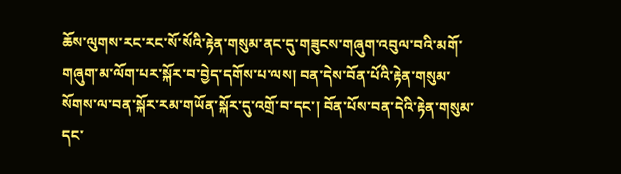ཆོས་ལུགས་རང་རང་སོ་སོའི་རྟེན་གསུམ་ནང་དུ་གཟུངས་གཞུག་འབུལ་བའི་མགོ་གཞུག་མ་ལོག་པར་སྐོར་བ་བྱེད་དགོས་པ་ལས། བན་དེས་བོན་པོའི་རྟེན་གསུམ་སོགས་ལ་བན་སྐོར་རམ་གཡོན་སྐོར་དུ་འགྲོ་བ་དང་། བོན་པོས་བན་དེའི་རྟེན་གསུམ་དང་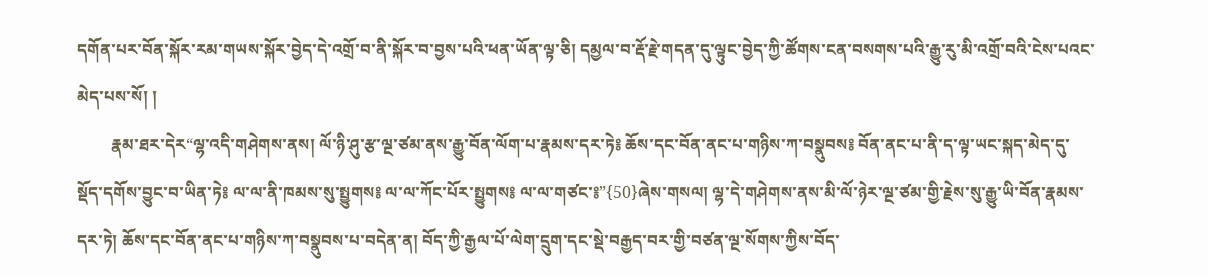དགོན་པར་བོན་སྐོར་རམ་གཡས་སྐོར་བྱེད་དེ་འགྲོ་བ་ནི་སྐོར་བ་བྱས་པའི་ཕན་ཡོན་ལྟ་ཅི། དམྱལ་བ་རྡོ་རྗེ་གདན་དུ་ལྟུང་བྱེད་ཀྱི་ཚོགས་ངན་བསགས་པའི་རྒྱུ་རུ་མི་འགྲོ་བའི་ངེས་པའང་མེད་པས་སོ། །
        རྣམ་ཐར་དེར“ལྷ་འདི་གཤེགས་ནས། ལོ་ཉི་ཤུ་རྩ་ལྔ་ཙམ་ནས་རྒྱུ་བོན་ལོག་པ་རྣམས་དར་ཏེ༔ ཆོས་དང་བོན་ནང་པ་གཉིས་ཀ་བསྣུབས༔ བོན་ནང་པ་ནི་ད་ལྟ་ཡང་སྐད་མེད་དུ་སྡོད་དགོས་བྱུང་བ་ཡིན་ཏེ༔ ལ་ལ་ནི་ཁམས་སུ་སྤྱུགས༔ ལ་ལ་ཀོང་པོར་སྤྱུགས༔ ལ་ལ་གཙང་༔”{50}ཞེས་གསལ། ལྷ་དེ་གཤེགས་ནས་མི་ལོ་ཉེར་ལྔ་ཙམ་གྱི་རྗེས་སུ་རྒྱུ་ཡི་བོན་རྣམས་དར་ཏེ། ཆོས་དང་བོན་ནང་པ་གཉིས་ཀ་བསྣུབས་པ་བདེན་ན། བོད་ཀྱི་རྒྱལ་པོ་ལེག་དྲུག་དང་སྡེ་བརྒྱད་བར་གྱི་བཙན་ལྔ་སོགས་ཀྱིས་བོད་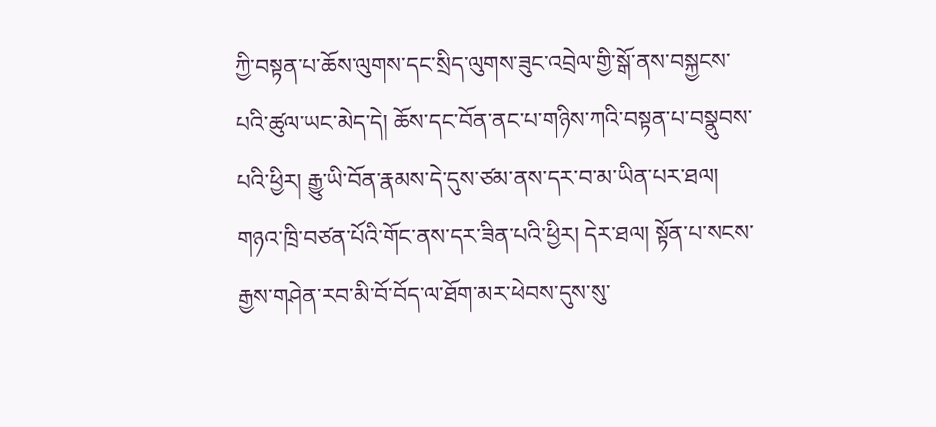ཀྱི་བསྟན་པ་ཆོས་ལུགས་དང་སྲིད་ལུགས་ཟུང་འབྲེལ་གྱི་སྒོ་ནས་བསྐྱངས་པའི་ཚུལ་ཡང་མེད་དེ། ཆོས་དང་བོན་ནང་པ་གཉིས་ཀའི་བསྟན་པ་བསྣུབས་པའི་ཕྱིར། རྒྱུ་ཡི་བོན་རྣམས་དེ་དུས་ཙམ་ནས་དར་བ་མ་ཡིན་པར་ཐལ། གཉའ་ཁྲི་བཙན་པོའི་གོང་ནས་དར་ཟིན་པའི་ཕྱིར། དེར་ཐལ། སྟོན་པ་སངས་རྒྱས་གཤེན་རབ་མི་བོ་བོད་ལ་ཐོག་མར་ཕེབས་དུས་སུ་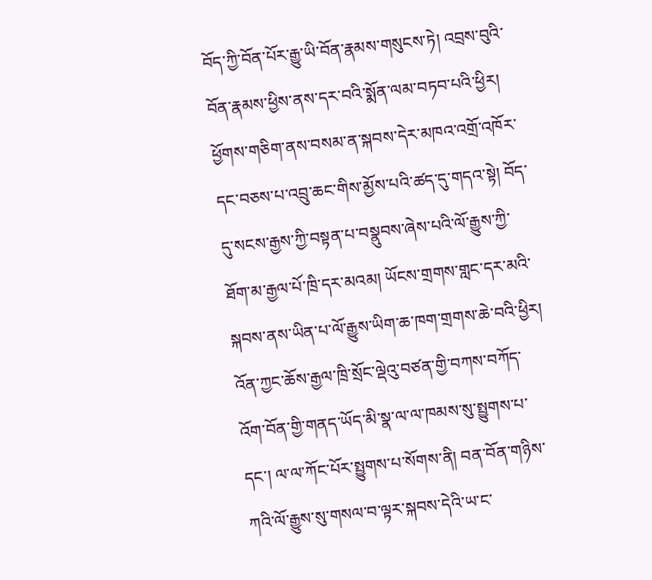བོད་ཀྱི་བོན་པོར་རྒྱུ་ཡི་བོན་རྣམས་གསུངས་ཏེ། འབྲས་བུའི་བོན་རྣམས་ཕྱིས་ནས་དར་བའི་སྨོན་ལམ་བཏབ་པའི་ཕྱིར། ཕྱོགས་གཅིག་ནས་བསམ་ན་སྐབས་དེར་མཁའ་འགྲོ་འཁོར་དང་བཅས་པ་འབྲུ་ཆང་གིས་མྱོས་པའི་ཚད་དུ་གདའ་སྟེ། བོད་དུ་སངས་རྒྱས་ཀྱི་བསྟན་པ་བསྣུབས་ཞེས་པའི་ལོ་རྒྱུས་ཀྱི་ཐོག་མ་རྒྱལ་པོ་ཁྲི་དར་མའམ། ཡོངས་གྲགས་གླང་དར་མའི་སྐབས་ནས་ཡིན་པ་ལོ་རྒྱུས་ཡིག་ཆ་ཁག་གྲགས་ཆེ་བའི་ཕྱིར། འོན་ཀྱང་ཆོས་རྒྱལ་ཁྲི་སྲོང་ལྡེའུ་བཙན་གྱི་བཀས་བཀོད་འོག་བོན་གྱི་གནད་ཡོད་མི་སྣ་ལ་ལ་ཁམས་སུ་སྤྱུགས་པ་དང་། ལ་ལ་ཀོང་པོར་སྤྱུགས་པ་སོགས་ནི། བན་བོན་གཉིས་ཀའི་ལོ་རྒྱུས་སུ་གསལ་བ་ལྟར་སྐབས་དེའི་ཡ་ང་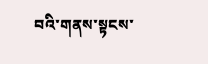བའི་གནས་སྟངས་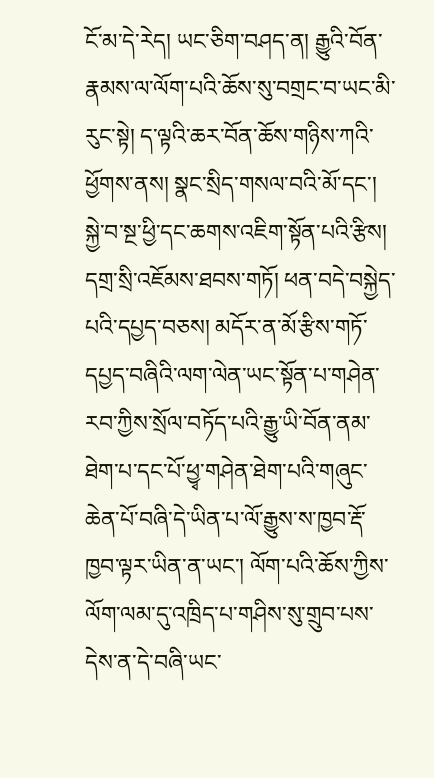ངོ་མ་དེ་རེད། ཡང་ཅིག་བཤད་ན། རྒྱུའི་བོན་རྣམས་ལ་ལོག་པའི་ཆོས་སུ་བགྲང་བ་ཡང་མི་རུང་སྟེ། ད་ལྟའི་ཆར་བོན་ཆོས་གཉིས་ཀའི་ཕྱོགས་ནས། སྣང་སྲིད་གསལ་བའི་མོ་དང་། སྐྱེ་བ་སྔ་ཕྱི་དང་ཆགས་འཇིག་སྟོན་པའི་རྩིས། དགྲ་སྲི་འཇོམས་ཐབས་གཏོ། ཕན་བདེ་བསྐྱེད་པའི་དཔྱད་བཅས། མདོར་ན་མོ་རྩིས་གཏོ་དཔྱད་བཞིའི་ལག་ལེན་ཡང་སྟོན་པ་གཤེན་རབ་ཀྱིས་སྲོལ་བཏོད་པའི་རྒྱུ་ཡི་བོན་ནམ་ཐེག་པ་དང་པོ་ཕྱྭ་གཤེན་ཐེག་པའི་གཞུང་ཆེན་པོ་བཞི་དེ་ཡིན་པ་ལོ་རྒྱུས་ས་ཁྱབ་རྡོ་ཁྱབ་ལྟར་ཡིན་ན་ཡང་། ལོག་པའི་ཆོས་ཀྱིས་ལོག་ལམ་དུ་འཁྲིད་པ་གཤིས་སུ་གྲུབ་པས་དེས་ན་དེ་བཞི་ཡང་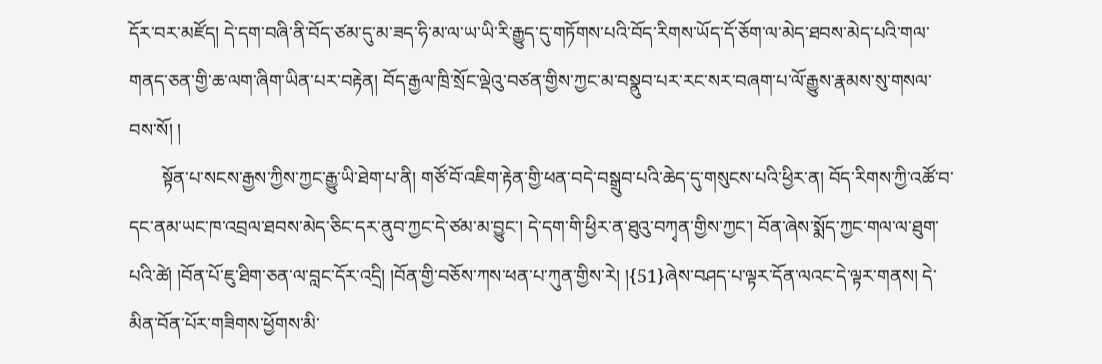དོར་བར་མཛོད། དེ་དག་བཞི་ནི་བོད་ཙམ་དུ་མ་ཟད་ཧི་མ་ལ་ཡ་ཡི་རི་རྒྱུད་དུ་གཏོགས་པའི་བོད་རིགས་ཡོད་དོ་ཅོག་ལ་མེད་ཐབས་མེད་པའི་གལ་གནད་ཅན་གྱི་ཆ་ལག་ཞིག་ཡིན་པར་བརྟེན། བོད་རྒྱལ་ཁྲི་སྲོང་ལྡེའུ་བཙན་གྱིས་ཀྱང་མ་བསྣུབ་པར་རང་སར་བཞག་པ་ལོ་རྒྱུས་རྣམས་སུ་གསལ་བས་སོ། །
       སྟོན་པ་སངས་རྒྱས་ཀྱིས་ཀྱང་རྒྱུ་ཡི་ཐེག་པ་ནི། གཙོ་བོ་འཇིག་རྟེན་གྱི་ཕན་བདེ་བསྒྲུབ་པའི་ཆེད་དུ་གསུངས་པའི་ཕྱིར་ན། བོད་རིགས་ཀྱི་འཚོ་བ་དང་ནམ་ཡང་ཁ་འབྲལ་ཐབས་མེད་ཅིང་དར་ནུབ་ཀྱང་དེ་ཙམ་མ་བྱུང་། དེ་དག་གི་ཕྱིར་ན་ཐུའུ་བཀྭན་གྱིས་ཀྱང་། བོན་ཞེས་སྨོད་ཀྱང་གལ་ལ་ཐུག་པའི་ཚེ། །བོན་པོ་ཇུ་ཐིག་ཅན་ལ་བླང་དོར་འདྲི། །བོན་གྱི་བཅོས་ཀས་ཕན་པ་ཀུན་གྱིས་རེ། །{51}ཞེས་བཤད་པ་ལྟར་དོན་ལའང་དེ་ལྟར་གནས། དེ་མིན་བོན་པོར་གཟིགས་ཕྱོགས་མི་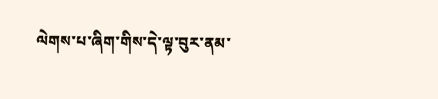ལེགས་པ་ཞིག་གིས་དེ་ལྟ་བུར་ནམ་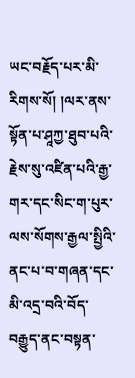ཡང་བརྗོད་པར་མི་རིགས་སོ། །ལར་ནས་སྟོན་པ་ཤཱཀྱ་ཐུབ་པའི་རྗེས་སུ་འཛིན་པའི་རྒྱ་གར་དང་སིང་ག་པུར་ལས་སོགས་རྒྱལ་སྤྱིའི་ནང་པ་བ་གཞན་དང་མི་འདྲ་བའི་བོད་བརྒྱུད་ནང་བསྟན་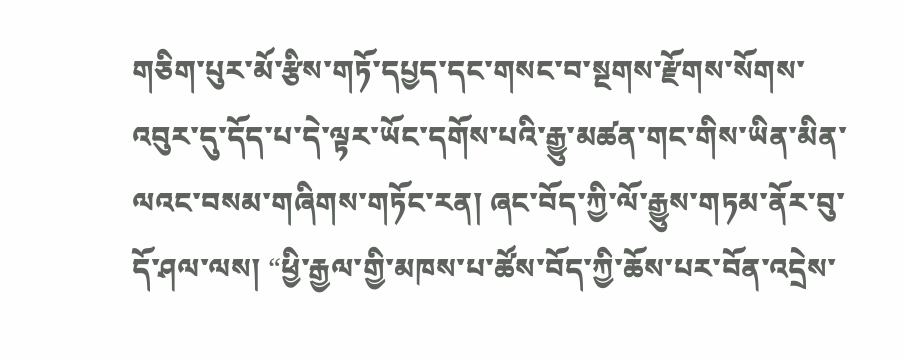གཅིག་པུར་མོ་རྩིས་གཏོ་དཔྱད་དང་གསང་བ་སྔགས་རྫོགས་སོགས་འབུར་དུ་དོད་པ་དེ་ལྟར་ཡོང་དགོས་པའི་རྒྱུ་མཚན་གང་གིས་ཡིན་མིན་ལའང་བསམ་གཞིགས་གཏོང་རན། ཞང་བོད་ཀྱི་ལོ་རྒྱུས་གཏམ་ནོར་བུ་དོ་ཤལ་ལས། “ཕྱི་རྒྱལ་གྱི་མཁས་པ་ཚོས་བོད་ཀྱི་ཆོས་པར་བོན་འདྲེས་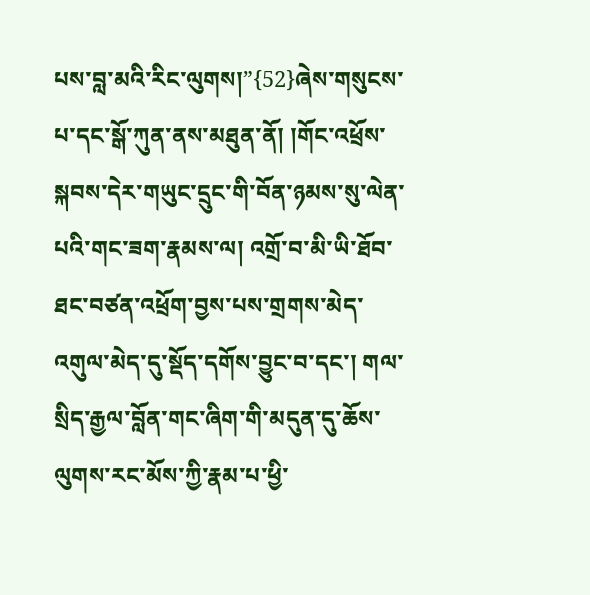པས་བླ་མའི་རིང་ལུགས།”{52}ཞེས་གསུངས་པ་དང་སྒོ་ཀུན་ནས་མཐུན་ནོ། །གོང་འཕྲོས་སྐབས་དེར་གཡུང་དྲུང་གི་བོན་ཉམས་སུ་ལེན་པའི་གང་ཟག་རྣམས་ལ། འགྲོ་བ་མི་ཡི་ཐོབ་ཐང་བཙན་འཕྲོག་བྱས་པས་གྲགས་མེད་འགུལ་མེད་དུ་སྡོད་དགོས་བྱུང་བ་དང་། གལ་སྲིད་རྒྱལ་བློན་གང་ཞིག་གི་མདུན་དུ་ཆོས་ལུགས་རང་མོས་ཀྱི་རྣམ་པ་ཕྱི་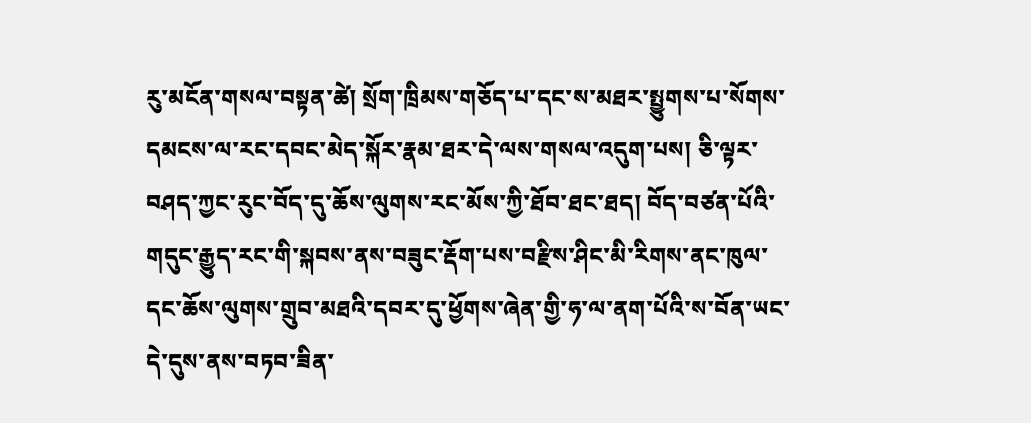རུ་མངོན་གསལ་བསྟན་ཚེ། སྲོག་ཁྲིམས་གཅོད་པ་དང་ས་མཐར་སྤྱུགས་པ་སོགས་དམངས་ལ་རང་དབང་མེད་སྐོར་རྣམ་ཐར་དེ་ལས་གསལ་འདུག་པས། ཅི་ལྟར་བཤད་ཀྱང་རུང་བོད་དུ་ཆོས་ལུགས་རང་མོས་ཀྱི་ཐོབ་ཐང་ཐད། བོད་བཙན་པོའི་གདུང་རྒྱུད་རང་གི་སྐབས་ནས་བཟུང་རྡོག་པས་བརྫིས་ཤིང་མི་རིགས་ནང་ཁུལ་དང་ཆོས་ལུགས་གྲུབ་མཐའི་དབར་དུ་ཕྱོགས་ཞེན་གྱི་ཧ་ལ་ནག་པོའི་ས་བོན་ཡང་དེ་དུས་ནས་བཏབ་ཟིན་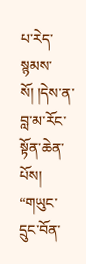པ་རེད་སྙམས་སོ། །དེས་ན་བླ་མ་རོང་སྟོན་ཆེན་པོས། “གཡུང་དྲུང་བོན་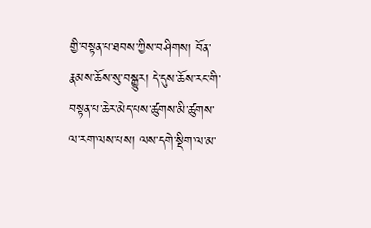གྱི་བསྟན་པ་ཐབས་ཀྱིས་བཤིགས། བོན་རྣམས་ཆོས་སུ་བསྒྱུར། དེ་དུས་ཆོས་རང་གི་བསྟན་པ་ཆེར་མེད་པས་ཚུགས་མི་ཚུགས་ལ་རག་ལས་པས། ལས་དགེ་སྡིག་ལ་མ་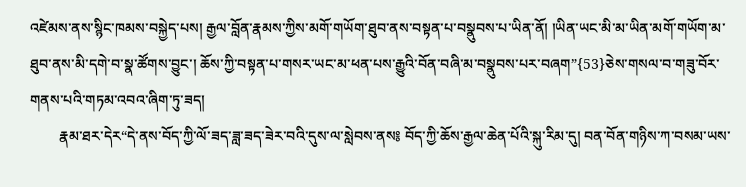འཛེམས་ནས་སྙིང་ཁམས་བསྐྱེད་པས། རྒྱལ་བློན་རྣམས་ཀྱིས་མགོ་གཡོག་ཐུབ་ནས་བསྟན་པ་བསྣུབས་པ་ཡིན་ནོ། །ཡིན་ཡང་མི་མ་ཡིན་མགོ་གཡོག་མ་ཐུབ་ནས་མི་དགེ་བ་སྣ་ཚོགས་བྱུང་། ཆོས་ཀྱི་བསྟན་པ་གསར་ཡང་མ་ཕན་པས་རྒྱུའི་བོན་བཞི་མ་བསྣུབས་པར་བཞག”{53}ཅེས་གསལ་བ་གཟུ་བོར་གནས་པའི་གཏམ་འབའ་ཞིག་ཏུ་ཟད།
        རྣམ་ཐར་དེར“དེ་ནས་བོད་ཀྱི་ལོ་ཟད་ཟླ་ཟད་ཟེར་བའི་དུས་ལ་སླེབས་ནས༔ བོད་ཀྱི་ཆོས་རྒྱལ་ཆེན་པོའི་སྐུ་རིམ་དུ། བན་བོན་གཉིས་ཀ་བསམ་ཡས་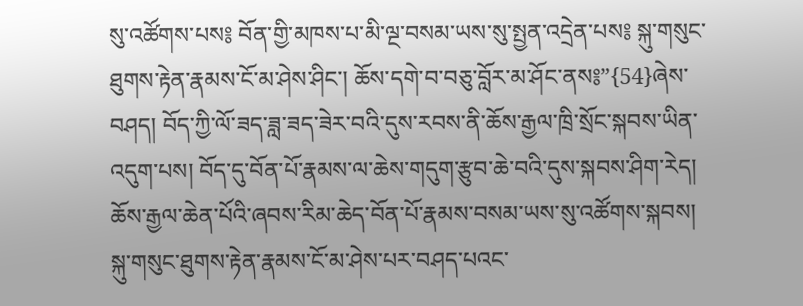སུ་འཚོགས་པས༔ བོན་གྱི་མཁས་པ་མི་ལྔ་བསམ་ཡས་སུ་སྤྱན་འདྲེན་པས༔ སྐུ་གསུང་ཐུགས་རྟེན་རྣམས་ངོ་མ་ཤེས་ཤིང་། ཆོས་དགེ་བ་བཅུ་བློར་མ་ཤོང་ནས༔”{54}ཞེས་བཤད། བོད་ཀྱི་ལོ་ཟད་ཟླ་ཟད་ཟེར་བའི་དུས་རབས་ནི་ཆོས་རྒྱལ་ཁྲི་སྲོང་སྐབས་ཡིན་འདུག་པས། བོད་དུ་བོན་པོ་རྣམས་ལ་ཆེས་གདུག་རྩུབ་ཆེ་བའི་དུས་སྐབས་ཤིག་རེད། ཆོས་རྒྱལ་ཆེན་པོའི་ཞབས་རིམ་ཆེད་བོན་པོ་རྣམས་བསམ་ཡས་སུ་འཚོགས་སྐབས། སྐུ་གསུང་ཐུགས་རྟེན་རྣམས་ངོ་མ་ཤེས་པར་བཤད་པའང་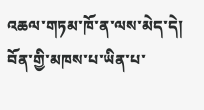འཆལ་གཏམ་ཁོ་ན་ལས་མེད་དེ། བོན་གྱི་མཁས་པ་ཡིན་པ་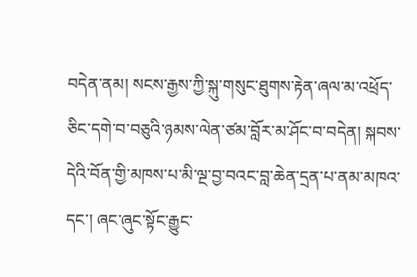བདེན་ནམ། སངས་རྒྱས་ཀྱི་སྐུ་གསུང་ཐུགས་རྟེན་ཞལ་མ་འཕྲོད་ཅིང་དགེ་བ་བཅུའི་ཉམས་ལེན་ཙམ་བློར་མ་ཤོང་བ་བདེན། སྐབས་དེའི་བོན་གྱི་མཁས་པ་མི་ལྔ་བྱ་བའང་བླ་ཆེན་དྲན་པ་ནམ་མཁའ་དང་། ཞང་ཞུང་སྟོང་རྒྱུང་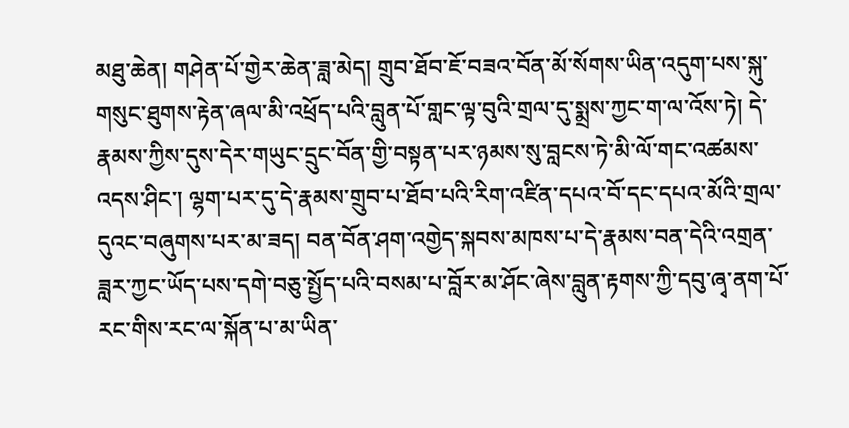མཐུ་ཆེན། གཤེན་པོ་གྱེར་ཆེན་ཟླ་མེད། གྲུབ་ཐོབ་ཇོ་བཟའ་བོན་མོ་སོགས་ཡིན་འདུག་པས་སྐུ་གསུང་ཐུགས་རྟེན་ཞལ་མི་འཕྲོད་པའི་བླུན་པོ་གླང་ལྟ་བུའི་གྲལ་དུ་སྨྲས་ཀྱང་ག་ལ་འོས་ཏེ། དེ་རྣམས་ཀྱིས་དུས་དེར་གཡུང་དྲུང་བོན་གྱི་བསྟན་པར་ཉམས་སུ་བླངས་ཏེ་མི་ལོ་གང་འཚམས་འདས་ཤིང་། ལྷག་པར་དུ་དེ་རྣམས་གྲུབ་པ་ཐོབ་པའི་རིག་འཛིན་དཔའ་བོ་དང་དཔའ་མོའི་གྲལ་དུའང་བཞུགས་པར་མ་ཟད། བན་བོན་ཤག་འགྱེད་སྐབས་མཁས་པ་དེ་རྣམས་བན་དེའི་འགྲན་ཟླར་ཀྱང་ཡོད་པས་དགེ་བཅུ་སྤྱོད་པའི་བསམ་པ་བློར་མ་ཤོང་ཞེས་བླུན་རྟགས་ཀྱི་དབུ་ཞྭ་ནག་པོ་རང་གིས་རང་ལ་སྐོན་པ་མ་ཡིན་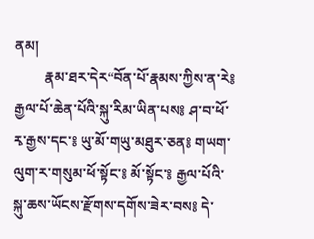ནམ།
        རྣམ་ཐར་དེར“བོན་པོ་རྣམས་ཀྱིས་ན་རེ༔ རྒྱལ་པོ་ཆེན་པོའི་སྐུ་རིམ་ཡིན་པས༔ ཤ་བ་ཕོ་རྭ་རྒྱས་དང་༔ ཡུ་མོ་གཡུ་མཐུར་ཅན༔ གཡག་ལུག་ར་གསུམ་ཕོ་སྟོང་༔ མོ་སྟོང་༔ རྒྱལ་པོའི་སྐུ་ཆས་ཡོངས་རྫོགས་དགོས་ཟེར་བས༔ དེ་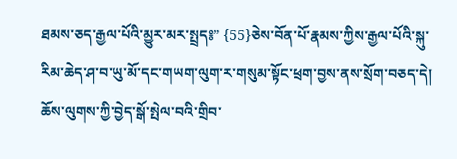ཐམས་ཅད་རྒྱལ་པོའི་མྱུར་མར་སྤྲད༔” {55}ཅེས་བོན་པོ་རྣམས་ཀྱིས་རྒྱལ་པོའི་སྐུ་རིམ་ཆེད་ཤ་བ་ཡུ་མོ་དང་གཡག་ལུག་ར་གསུམ་སྟོང་ཕྲག་བྱས་ནས་སྲོག་བཅད་དེ། ཆོས་ལུགས་ཀྱི་བྱེད་སྒོ་སྤེལ་བའི་གྲིབ་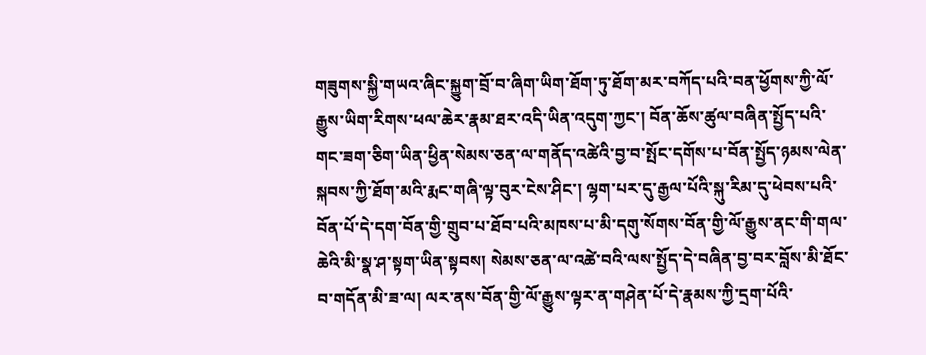གཟུགས་སྐྱི་གཡའ་ཞིང་སྐྱུག་བྲོ་བ་ཞིག་ཡིག་ཐོག་ཏུ་ཐོག་མར་བཀོད་པའི་བན་ཕྱོགས་ཀྱི་ལོ་རྒྱུས་ཡིག་རིགས་ཕལ་ཆེར་རྣམ་ཐར་འདི་ཡིན་འདུག་ཀྱང་། བོན་ཆོས་ཚུལ་བཞིན་སྤྱོད་པའི་གང་ཟག་ཅིག་ཡིན་ཕྱིན་སེམས་ཅན་ལ་གནོད་འཚེའི་བྱ་བ་སྤོང་དགོས་པ་བོན་སྤྱོད་ཉམས་ལེན་སྐབས་ཀྱི་ཐོག་མའི་རྨང་གཞི་ལྟ་བུར་ངེས་ཤིང་། ལྷག་པར་དུ་རྒྱལ་པོའི་སྐུ་རིམ་དུ་ཕེབས་པའི་བོན་པོ་དེ་དག་བོན་གྱི་གྲུབ་པ་ཐོབ་པའི་མཁས་པ་མི་དགུ་སོགས་བོན་གྱི་ལོ་རྒྱུས་ནང་གི་གལ་ཆེའི་མི་སྣ་ཤ་སྟག་ཡིན་སྟབས། སེམས་ཅན་ལ་འཚེ་བའི་ལས་སྤྱོད་དེ་བཞིན་བྱ་བར་བློས་མི་ཐོང་བ་གདོན་མི་ཟ་ལ། ལར་ནས་བོན་གྱི་ལོ་རྒྱུས་ལྟར་ན་གཤེན་པོ་དེ་རྣམས་ཀྱི་དྲག་པོའི་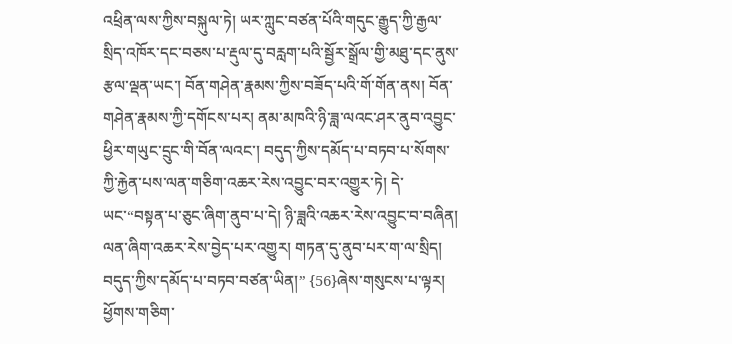འཕྲིན་ལས་ཀྱིས་བསྐུལ་ཏེ། ཡར་ཀླུང་བཙན་པོའི་གདུང་རྒྱུད་ཀྱི་རྒྱལ་སྲིད་འཁོར་དང་བཅས་པ་རྡུལ་དུ་བརླག་པའི་སྦྱོར་སྒྲོལ་གྱི་མཐུ་དང་ནུས་རྩལ་ལྡན་ཡང་། བོན་གཤེན་རྣམས་ཀྱིས་བཟོད་པའི་གོ་གོན་ནས། བོན་གཤེན་རྣམས་ཀྱི་དགོངས་པར། ནམ་མཁའི་ཉི་ཟླ་ལའང་ཤར་ནུབ་འབྱུང་ཕྱིར་གཡུང་དྲུང་གི་བོན་ལའང་། བདུད་ཀྱིས་དམོད་པ་བཏབ་པ་སོགས་ཀྱི་རྐྱེན་པས་ལན་གཅིག་འཆར་རེས་འབྱུང་བར་འགྱུར་ཏེ། དེ་ཡང་“བསྟན་པ་ཅུང་ཞིག་ནུབ་པ་དེ། ཉི་ཟླའི་འཆར་རེས་འབྱུང་བ་བཞིན། ལན་ཞིག་འཆར་རེས་བྱེད་པར་འགྱུར། གཏན་དུ་ནུབ་པར་ག་ལ་སྲིད། བདུད་ཀྱིས་དམོད་པ་བཏབ་བཙན་ཡིན།” {56}ཞེས་གསུངས་པ་ལྟར། ཕྱོགས་གཅིག་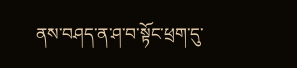ནས་བཤད་ན་ཤ་བ་སྟོང་ཕྲག་དུ་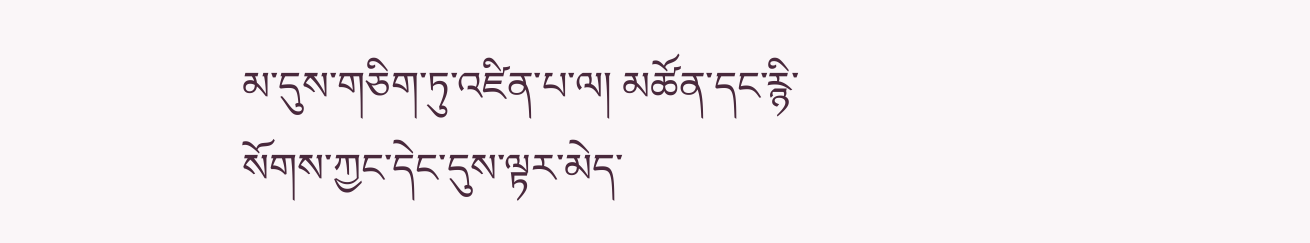མ་དུས་གཅིག་ཏུ་འཛིན་པ་ལ། མཚོན་དང་རྙི་སོགས་ཀྱང་དེང་དུས་ལྟར་མེད་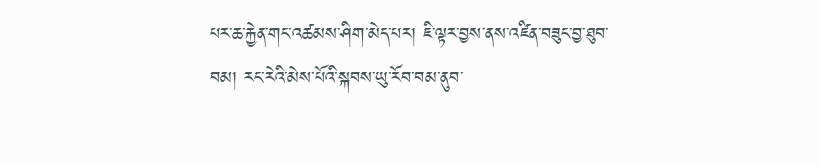པར་ཆ་རྐྱེན་གང་འཚམས་ཤིག་མེད་པར། ཇི་ལྟར་བྱས་ནས་འཛིན་བཟུང་བྱ་ཐུབ་བམ། རང་རེའི་མེས་པོའི་སྐབས་ཡུ་རོབ་བམ་ནུབ་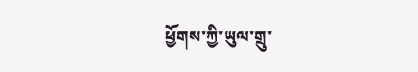ཕྱོགས་ཀྱི་ཡུལ་གྲུ་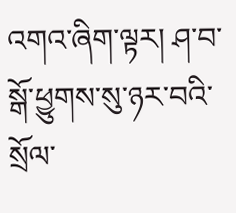འགའ་ཞིག་ལྟར། ཤ་བ་སྒོ་ཕྱུགས་སུ་ཉར་བའི་སྲོལ་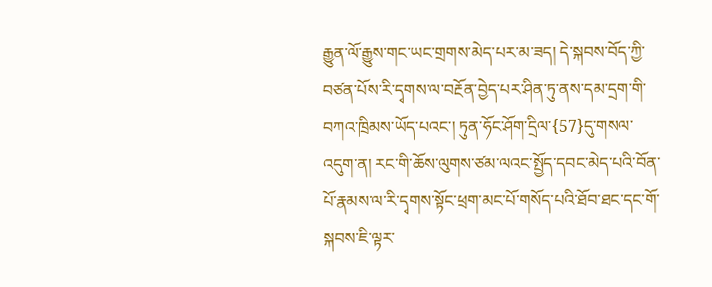རྒྱུན་ལོ་རྒྱུས་གང་ཡང་གྲགས་མེད་པར་མ་ཟད། དེ་སྐབས་བོད་ཀྱི་བཙན་པོས་རི་དྭགས་ལ་བརྔོན་བྱེད་པར་ཤིན་ཏུ་ནས་དམ་དྲག་གི་བཀའ་ཁྲིམས་ཡོད་པའང་། ཏུན་ཧོང་ཤོག་དྲིལ་{57}དུ་གསལ་འདུག་ན། རང་གི་ཆོས་ལུགས་ཙམ་ལའང་སྤྱོད་དབང་མེད་པའི་བོན་པོ་རྣམས་ལ་རི་དྭགས་སྟོང་ཕྲག་མང་པོ་གསོད་པའི་ཐོབ་ཐང་དང་གོ་སྐབས་ཇི་ལྟར་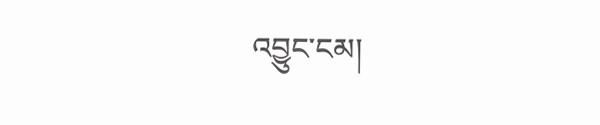འབྱུང་ངམ།